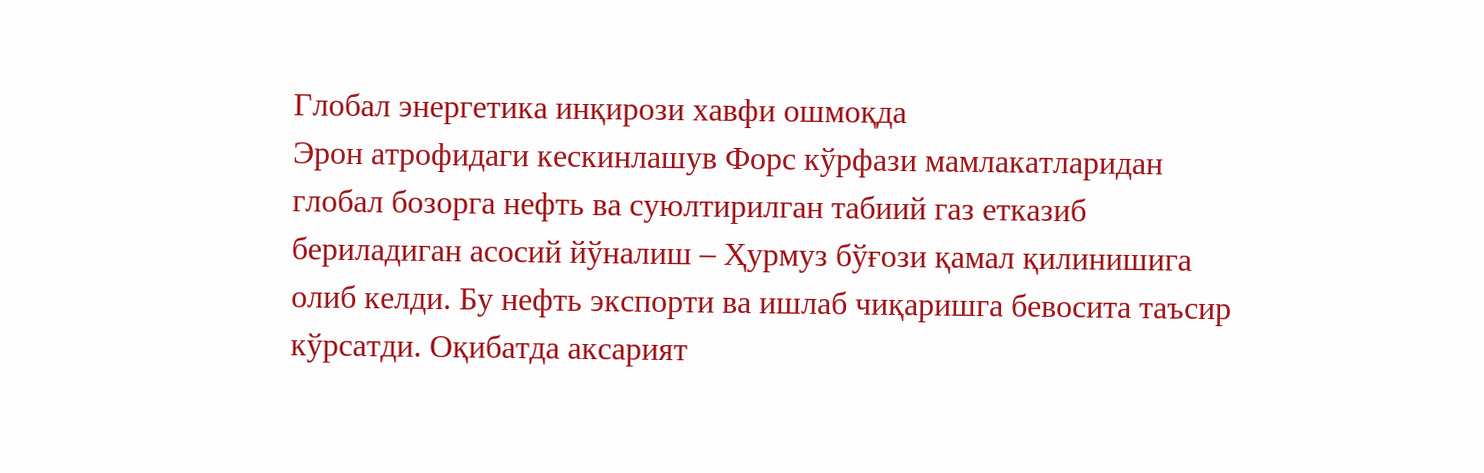Глобал энергетика инқирози хавфи ошмоқда
Эрон атрофидаги кескинлашув Форс кўрфази мамлакатларидан глобал бозорга нефть ва суюлтирилган табиий газ етказиб бериладиган асосий йўналиш – Ҳурмуз бўғози қамал қилинишига олиб келди. Бу нефть экспорти ва ишлаб чиқаришга бевосита таъсир кўрсатди. Оқибатда аксарият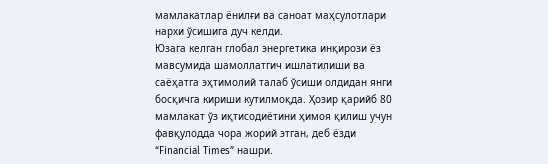мамлакатлар ёнилғи ва саноат маҳсулотлари нархи ўсишига дуч келди.
Юзага келган глобал энергетика инқирози ёз мавсумида шамоллатгич ишлатилиши ва саёҳатга эҳтимолий талаб ўсиши олдидан янги босқичга кириши кутилмоқда. Ҳозир қарийб 80 мамлакат ўз иқтисодиётини ҳимоя қилиш учун фавқулодда чора жорий этган, деб ёзди “Financial Times” нашри.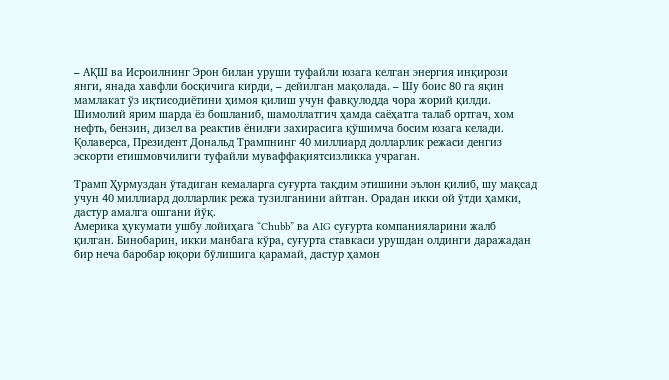– АҚШ ва Исроилнинг Эрон билан уруши туфайли юзага келган энергия инқирози янги, янада хавфли босқичига кирди, – дейилган мақолада. – Шу боис 80 га яқин мамлакат ўз иқтисодиётини ҳимоя қилиш учун фавқулодда чора жорий қилди. Шимолий ярим шарда ёз бошланиб, шамоллатгич ҳамда саёҳатга талаб ортгач, хом нефть, бензин, дизел ва реактив ёнилғи захирасига қўшимча босим юзага келади.
Қолаверса, Президент Дональд Трампнинг 40 миллиард долларлик режаси денгиз эскорти етишмовчилиги туфайли муваффақиятсизликка учраган.

Трамп Ҳурмуздан ўтадиган кемаларга суғурта тақдим этишини эълон қилиб, шу мақсад учун 40 миллиард долларлик режа тузилганини айтган. Орадан икки ой ўтди ҳамки, дастур амалга ошгани йўқ.
Америка ҳукумати ушбу лойиҳага “Chubb” ва AIG суғурта компанияларини жалб қилган. Бинобарин, икки манбага кўра, суғурта ставкаси урушдан олдинги даражадан бир неча баробар юқори бўлишига қарамай, дастур ҳамон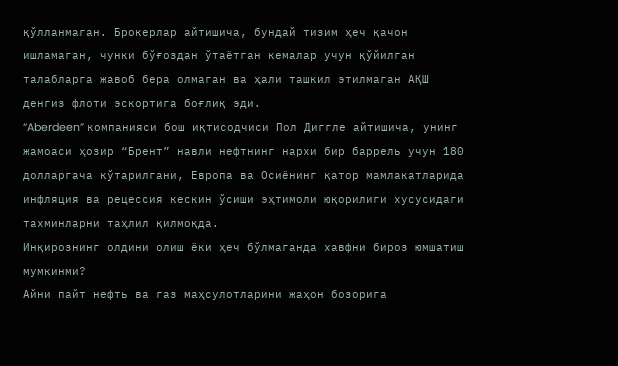қўлланмаган. Брокерлар айтишича, бундай тизим ҳеч қачон ишламаган, чунки бўғоздан ўтаётган кемалар учун қўйилган талабларга жавоб бера олмаган ва ҳали ташкил этилмаган АҚШ денгиз флоти эскортига боғлиқ эди.
“Aberdeen” компанияси бош иқтисодчиси Пол Диггле айтишича, унинг жамоаси ҳозир “Брент” навли нефтнинг нархи бир баррель учун 180 долларгача кўтарилгани, Европа ва Осиёнинг қатор мамлакатларида инфляция ва рецессия кескин ўсиши эҳтимоли юқорилиги хусусидаги тахминларни таҳлил қилмоқда.
Инқирознинг олдини олиш ёки ҳеч бўлмаганда хавфни бироз юмшатиш мумкинми?
Айни пайт нефть ва газ маҳсулотларини жаҳон бозорига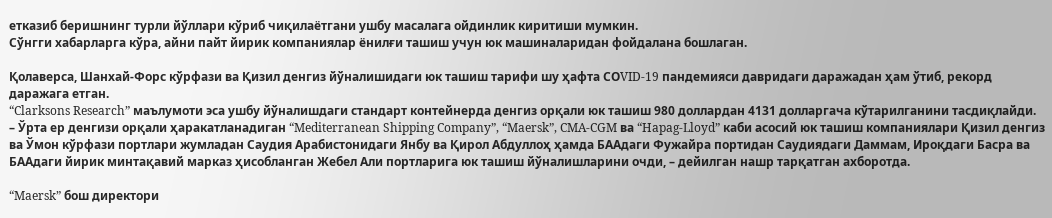етказиб беришнинг турли йўллари кўриб чиқилаётгани ушбу масалага ойдинлик киритиши мумкин.
Сўнгги хабарларга кўра, айни пайт йирик компаниялар ёнилғи ташиш учун юк машиналаридан фойдалана бошлаган.

Қолаверса, Шанхай-Форс кўрфази ва Қизил денгиз йўналишидаги юк ташиш тарифи шу ҳафта CОVID-19 пандемияси давридаги даражадан ҳам ўтиб, рекорд даражага етган.
“Clarksons Research” маълумоти эса ушбу йўналишдаги стандарт контейнерда денгиз орқали юк ташиш 980 доллардан 4131 долларгача кўтарилганини тасдиқлайди.
– Ўрта ер денгизи орқали ҳаракатланадиган “Mediterranean Shipping Company”, “Maersk”, CMA-CGM ва “Hapag-Lloyd” каби асосий юк ташиш компаниялари Қизил денгиз ва Ўмон кўрфази портлари жумладан Саудия Арабистонидаги Янбу ва Қирол Абдуллоҳ ҳамда БААдаги Фужайра портидан Саудиядаги Даммам, Ироқдаги Басра ва БААдаги йирик минтақавий марказ ҳисобланган Жебел Али портларига юк ташиш йўналишларини очди, – дейилган нашр тарқатган ахборотда.

“Maersk” бош директори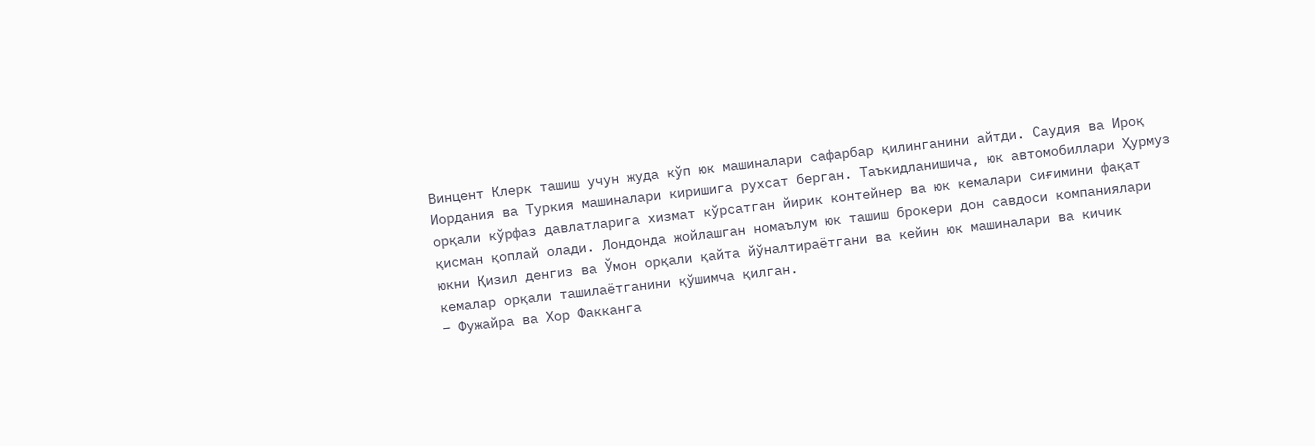Винцент Клерк ташиш учун жуда кўп юк машиналари сафарбар қилинганини айтди. Саудия ва Ироқ Иордания ва Туркия машиналари киришига рухсат берган. Таъкидланишича, юк автомобиллари Ҳурмуз орқали кўрфаз давлатларига хизмат кўрсатган йирик контейнер ва юк кемалари сиғимини фақат қисман қоплай олади. Лондонда жойлашган номаълум юк ташиш брокери дон савдоси компаниялари юкни Қизил денгиз ва Ўмон орқали қайта йўналтираётгани ва кейин юк машиналари ва кичик кемалар орқали ташилаётганини қўшимча қилган.
– Фужайра ва Хор Факканга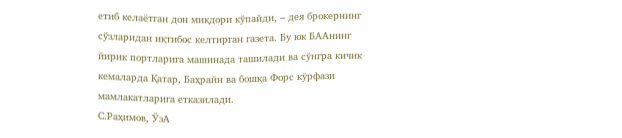етиб келаётган дон миқдори кўпайди, – дея брокернинг сўзларидан иқтибос келтирган газета. Бу юк БААнинг йирик портларига машинада ташилади ва сўнгра кичик кемаларда Қатар, Баҳрайн ва бошқа Форс кўрфази мамлакатларига етказилади.
С.Раҳимов, ЎзА